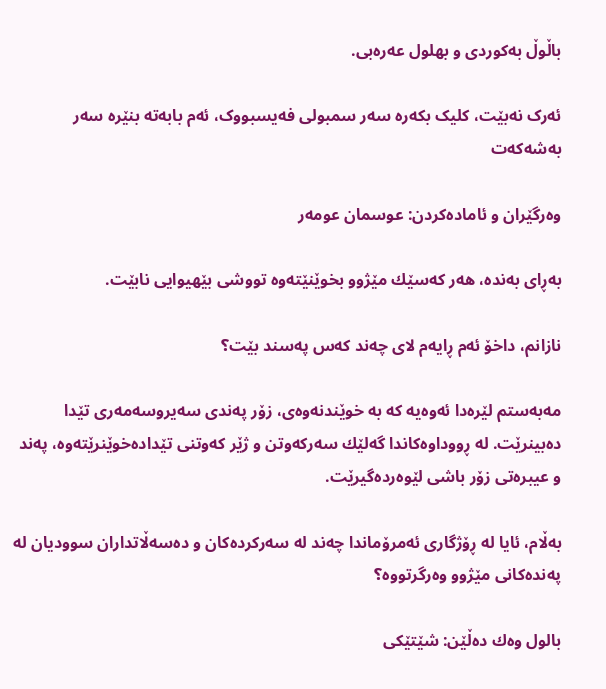باڵوڵ بەکوردی و بهلول عەرەبى.

ئەرک نەبێت، کلیک بکەرە سەر سمبولی فەیسبووک، ئەم بابەتە بنێرە سەر بەشەکەت

وەرگێران و ئامادەكردن: عوسمان عومەر

بەڕاى بەندە، هەر كەسێك مێژوو بخوێنێتەوە تووشى بێهیوایی نابێت.

نازانم، داخۆ ئەم ڕایەم لاى چەند كەس پەسند بێت؟

مەبەستم لێرەدا ئەوەيە كە بە خوێندنەوەی، زۆر پەندی سەيروسەمەری تێدا دەبينرێت. لە ڕووداوەكاندا گەلێك سەركەوتن و ژێر كەوتنى تێدادەخوێنرێتەوە، پەند و عیبرەتى زۆر باشی لێوەردەگیرێت.

بەڵام، ئایا لە ڕۆژگارى ئەمرۆماندا چەند لە سەركردەكان و دەسەڵاتداران سوودیان لە پەندەكانى مێژوو وەرگرتووە؟

بالول وەك دەڵێن: شێتێكى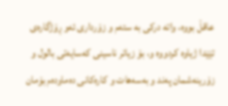عاقڵ بووە، واتە دركى بە ستەم و زۆردارى ئەو ڕۆژگارەى تێێدا ژیاوە كردووە و، بۆ زیاتر ناسینى كەسایەتى بالول و زۆرینەشمان پەند و بەسەهات و كارەكانى دەماودەم بۆمان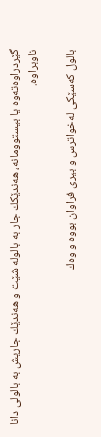گێردراوەتەوە یا بیستوومانە، هەندێكك جار بە بالولە شێت و هەندێك جاریش بە بالولى دانا ناوبراوە.

بالول كەسێكى لەخواترس و بیرى فراوان بووە و وەك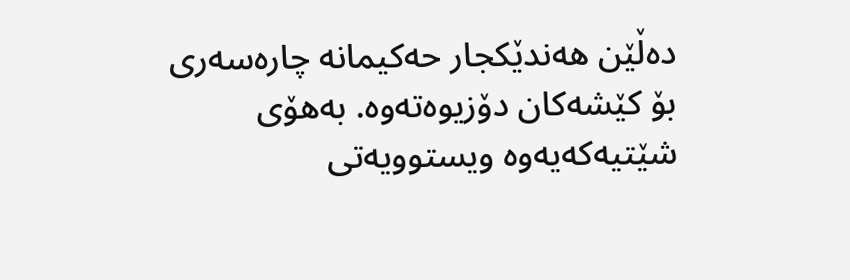دەڵێن هەندێكجار حەكیمانە چارەسەرى بۆ كێشەكان دۆزیوەتەوە. بەهۆى شێتیەكەیەوە ویستوویەتى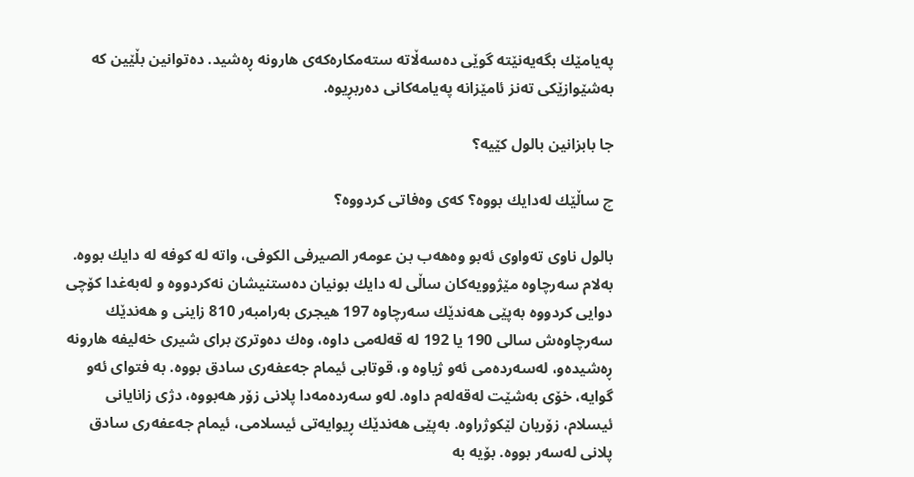پەیامێك بگەیەنێتە گوێی دەسەڵاتە ستەمكارەكەى هارونە ڕەشید. دەتوانين بڵێين كە بەشێوازێكی تەنز ئامێزانە پەیامەكانى دەربڕیوە.

جا بابزانین بالول كێیە؟

چ ساڵێك لەدایك بووە؟ كەى وەفاتى كردووە؟

بالول ناوى تەواوى ئەبو وەهەب بن عومەر الصیرفى الكوفى، واتە لە كوفە لە دایك بووە. بەلام سەرچاوە مێژوویەكان ساڵى لە دایك بونیان دەستنیشان نەكردووە و لەبەغدا كۆچى دوایی كردووە بەپێى هەندێك سەرچاوە 197 هیجرى بەرامبەر 810 زاینى و هەندێك سەرچاوەش سالى 190 یا 192 لە قەلەمى داوە، وەك دەوترێ براى شیرى خەلیفە هارونە ڕەشیدەو، لەسەردەمى ئەو ژیاوە و، قوتابى ئیمام جەعفەرى سادق بووە. بە فتواى ئەو گوایە، خۆى بەشێت لەقەلەم داوە. لەو سەردەمەدا پلانى زۆر هەبووە، دژى زانایانى ئیسلام، زۆریان لێكوژراوە. بەپێى هەندێك ڕیوایەتى ئیسلامى، ئیمام جەعفەرى سادق پلانى لەسەر بووە. بۆیە بە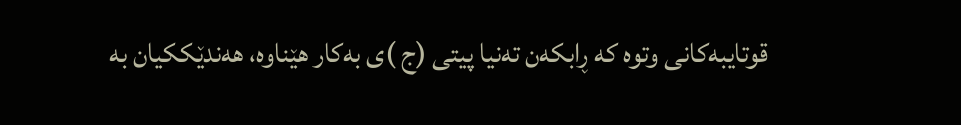قوتایبەكانى وتوە كە ڕابكەن تەنيا پیتى (ج )ى بەكار هێناوە، هەندێككیان بە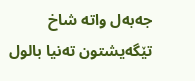جەبەل واتە شاخ تێگەیشتون تەنيا بالول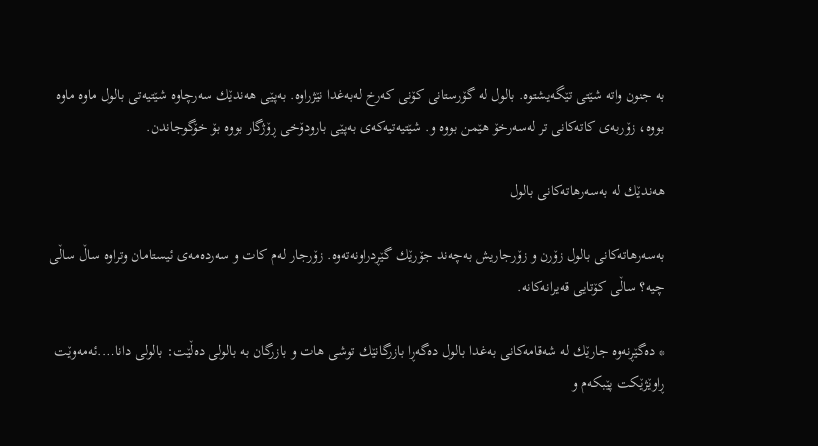بە جنون واتە شێتى تێگەیشتوە. بالول لە گۆرستانى كۆنى كەرخ لەبەغدا نێژراوە. بەپێى هەندێك سەرچاوە شێتیەتى بالول ماوە ماوە بووە، زۆربەى كاتەكانى تر لەسەرخۆ هێمن بووە و. شێتیەتیەكەى بەپێی بارودۆخى ڕۆژگار بووە بۆ خۆگوجاندن.

هەندێك لە بەسەرهاتەكانى بالول

بەسەرهاتەكانى بالول زۆرن و زۆرجاریش بەچەند جۆرێك گێڕدراونەتەوە. زۆرجار لەم كات و سەردەمەى ئیستامان وتراوە ساڵ ساڵى چیە؟ ساڵى كۆتایی قەیرانەكانە.

* دەگێڕنەوە جارێك لە شەقامەكانى بەغدا بالول دەگەڕا بازرگانێك توشى هات و بازرگان بە بالولى دەڵێت: بالولى دانا….ئەمەوێت ڕاوێژێكت پێبكەم و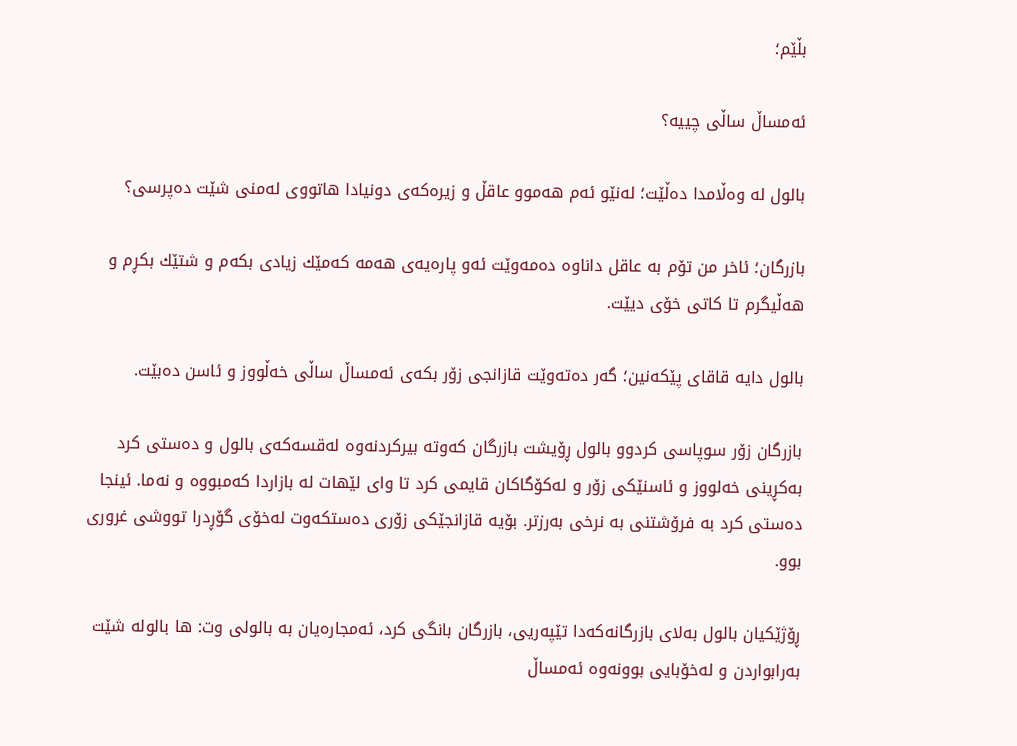بڵێم؛

ئەمساڵ ساڵی چییە؟

بالول لە وەڵامدا دەڵێت؛ لەنێو ئەم هەموو عاقڵ و زیرەكەى دونیادا هاتووى لەمنى شێت دەپرسى؟

بازرگان؛ ئاخر من تۆم بە عاقل داناوە دەمەوێت ئەو پارەیەى هەمە كەمێك زیادى بكەم و شتێك بكڕم و هەڵيگرم تا كاتى خۆى دیێت.

بالول دایە قاقاى پێكەنین؛ گەر دەتەوێت قازانجى زۆر بكەى ئەمساڵ ساڵى خەڵووز و ئاسن دەبێت.

بازرگان زۆر سوپاسی كردوو بالول ڕۆیشت بازرگان كەوتە بیركردنەوە لەقسەكەى بالول و دەستى كرد بەكڕینى خەلووز و ئاسنێكى زۆر و لەكۆگاكان قایمى كرد تا واى لێهات لە بازاردا كەمبووە و نەما. ئینجا دەستى كرد بە فرۆشتنى بە نرخى بەرزتر. بۆیە قازانجێكى زۆرى دەستكەوت لەخۆى گۆڕدرا تووشى غرورى بوو.

ڕۆژێكیان بالول بەلاى بازرگانەكەدا تێپەریى، بازرگان بانگى كرد، ئەمجارەیان بە بالولى وت: ها بالولە شێت بەرابواردن و لەخۆبایی بوونەوە ئەمساڵ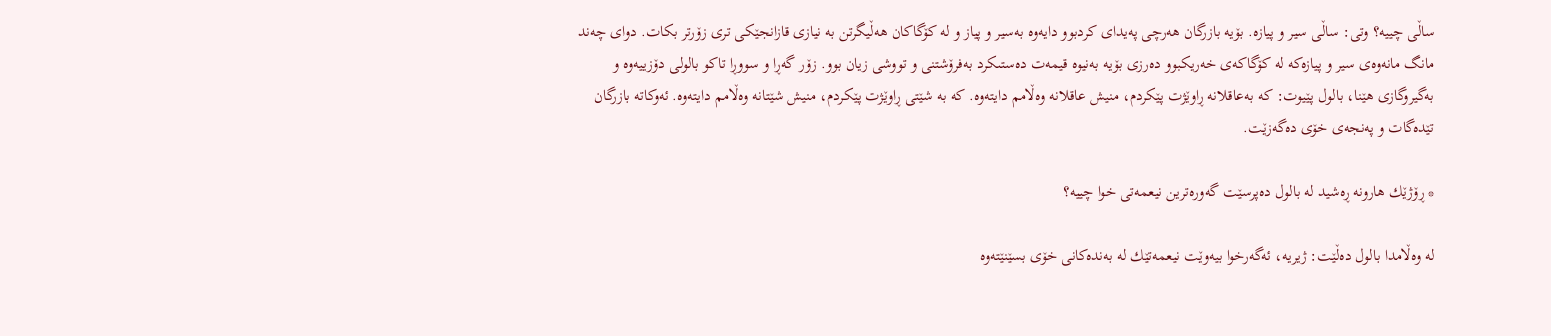ساڵى چییە؟ وتى: ساڵى سیر و پیازە. بۆیە بازرگان هەرچى پەیداى كردبوو دایەوە بەسیر و پیاز و لە كۆگاكان هەڵیگرتن بە نیازى قازانجێكى ترى زۆرتر بكات. دواى چەند مانگ مانەوەى سیر و پیازەكە لە كۆگاكەى خەریكبوو دەرزى بۆیە بەنیوە قیمەت دەستىكرد بەفرۆشتنى و تووشى زيان بوو. زۆر گەڕا و سووڕا تاكو بالولى دۆزیيەوە و بەگیروگازى هێنا، بالول پێيوت: كە بەعاقلانە ڕاوێژت پێكردم، منیش عاقلانە وەڵامم دایتەوە. كە بە شێتى ڕاوێژت پێكردم، منیش شێتانە وەڵامم دایتەوە. ئەوكاتە بازرگان تێدەگات و پەنجەى خۆى دەگەزێت.

* ڕۆژێك هارونە ڕەشید لە بالول دەپرسێت گەورەترین نیعمەتى خوا چییە؟

لە وەڵامدا بالول دەڵێت: ژیریە، ئەگەرخوا بیەوێت نیعمەتێك لە بەندەكانى خۆى بسێنێتەوە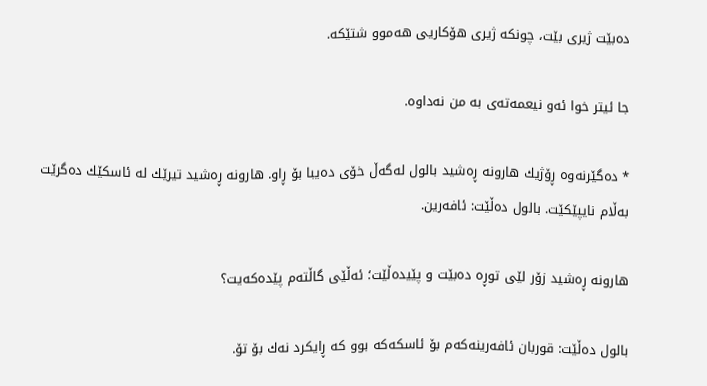دەبێت ژیری بێت، چونكە ژیرى هۆكاریى هەموو شتێكە.

جا ئيتر خوا ئەو نیعمەتەى بە من نەداوە.

* دەگێرنەوە ڕۆژیك هارونە ڕەشید بالول لەگەڵ خۆى دەیبا بۆ ڕاو. هارونە ڕەشید تیرێك لە ئاسكێك دەگرێت بەڵام نایپێكێت. بالول دەڵێت: ئافەرین.

هارونە ڕەشید زۆر لێى توڕە دەبێت و پێيدەڵێت؛ ئەڵێی گاڵتەم پێدەكەيت؟

بالول دەڵێت: قوربان ئافەرینەكەم بۆ ئاسكەكە بوو كە ڕايكرد نەك بۆ تۆ.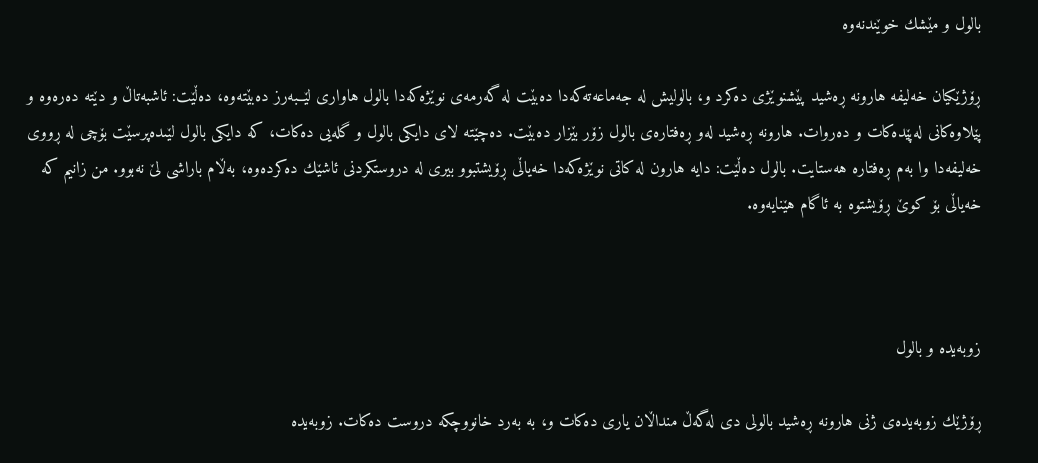بالول و مێشك خوێندنەوە

ڕۆژێكیان خەلیفە هارونە ڕەشید پێشنوێژى دەكرد و، بالولیش لە جەماعەتەكەدا دەبێت لە گەرمەى نوێژەكەدا بالول هاوارى لێــبەرز دەبێتەوە، دەڵێت: ئاشبەتاڵ و دێتە دەرەوە و پێلاوەكانى لەپێدەكات و دەروات. هارونە ڕەشید لەو ڕەفتارەی بالول زۆر بێزار دەبێت. دەچێتە لاى دایكى بالول و گلەیی دەكات، كە دایكى بالول لێىدەپرسێت بۆچى لە ڕووی خەلیفەدا وا بەم ڕەفتارە هەستايت. بالول دەڵێت: دایە هارون لە كاتى نوێژەكەدا خەیاڵى ڕۆیشتبوو بیرى لە دروستكردنى ئاشێك دەكردەوە، بەڵام باراشى لێ نەبوو. من زانیم كە خەیاڵى بۆ كوێ ڕۆیشتوە بە ئاگام هێنایەوە.



زوبەیدە و بالول

ڕۆژێك زوبەیدەى ژنى هارونە ڕەشید بالولى دى لەگەڵ منداڵان یارى دەكات و، بە بەرد خانووچكە دروست دەكات. زوبەیدە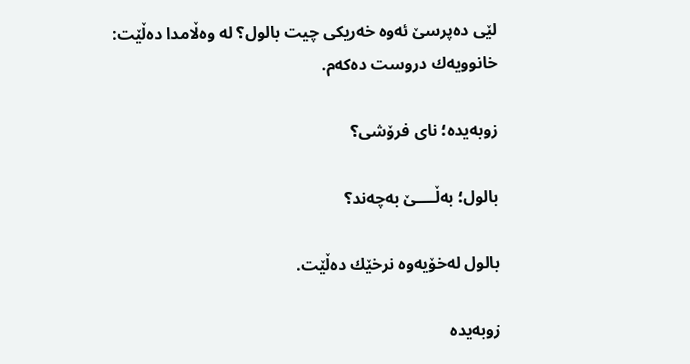لێى دەپرسێ ئەوە خەریكى چیت بالول؟ لە وەڵامدا دەڵێت: خانوویەك دروست دەكەم.

زوبەیدە؛ ناى فرۆشى؟

بالول؛ بەڵــــێ بەچەند؟

بالول لەخۆیەوە نرخێك دەڵێت.

زوبەیدە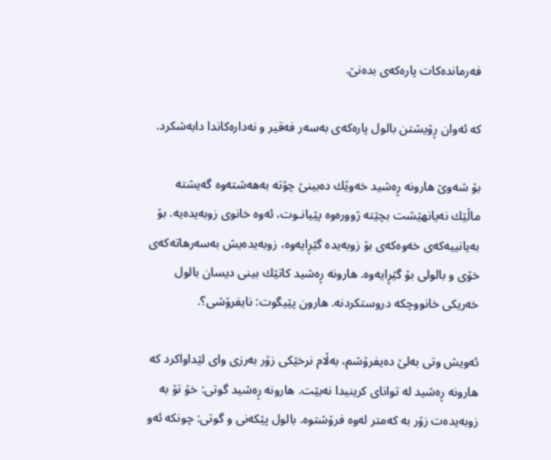فەرماندەكات پارەكەى بدەنێ.

كە ئەوان ڕۆیشتن بالول پارەكەى بەسەر فەقیر و نەدارەكاندا دابەشكرد.

بۆ شەوێ هارونە ڕەشید خەوێك دەبینێ چۆتە بەهەشتەوە گەیشتە ماڵێك نەیانهێشت بچێتە ژوورەوە پێیانـوت، ئەوە خانوى زوبەیدەیە. بۆ بەیانييەكەى خەوەكەى بۆ زوبەیدە گێڕايەوە، زوبەیدەيش بەسەرهاتەكەى خۆى و بالولى بۆ گێڕايەوە. هارونە ڕەشید كاتێك بینى دیسان بالول خەریكى خانووچكە دروستكردنە. هارون پێيگوت: نایفرۆشى؟.

ئەويش وتی بەلێ دەیفرۆشم، بەڵام نرخێكى زۆر بەرزى وای لێداواكرد كە هارونە ڕەشید لە تواناى كرینيدا نەبێت. هارونە ڕەشید گوتى: خۆ تۆ بە زوبەیدەت زۆر بە كەمتر لەوە فرۆشتوە. بالول پێكەنى و گوتى: چونکە ئەو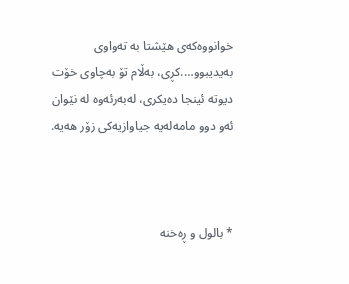خوانووەكەی هێشتا بە تەواوی بەيديبوو….كڕی، بەڵام تۆ بەچاوی خۆت دیوتە ئینجا دەیكری، لەبەرئەوە لە نێوان ئەو دوو مامەلەیە جیاوازیەكى زۆر هەیە.



* بالول و ڕەخنە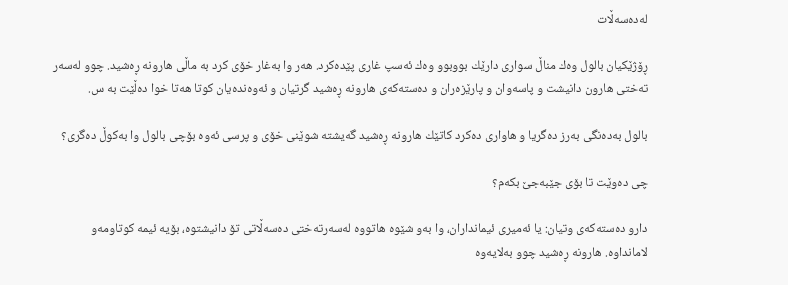لەدەسەڵات

ڕۆژێكیان بالول وەك مناڵ سوارى دارێك بووبوو وەك ئەسپ غارى پێدەكرد. هەر وا بەغار خۆى كرد بە ماڵى هارونە ڕەشید. چوو لەسەر تەختى هارون دانیشت و پاسەوان و پارێزەران و دەستەكەى هارونە ڕەشید گرتیان و ئەوەندەیان كوتا هەتا خوا دەڵێت بە س.

بالول بەدەنگى بەرز دەگریا و هاوارى دەكرد كاتێك هارونە ڕەشید گەیشتە شوێنى خۆى و پرسى ئەوە بۆچى بالول وا بەكوڵ دەگرى؟

چى دەوێت تا بۆى جێبەجێ بكەم؟

دارو دەستەكەى وتیان: يا ئەميری ئيمانداران، وا بەو شێوە هاتووە لەسەرتەختى دەسەڵاتی تۆ دانیشتوە، بۆیە ئیمە كوتاومەو لامانداوە. هارونە ڕەشید چوو بەلایەوە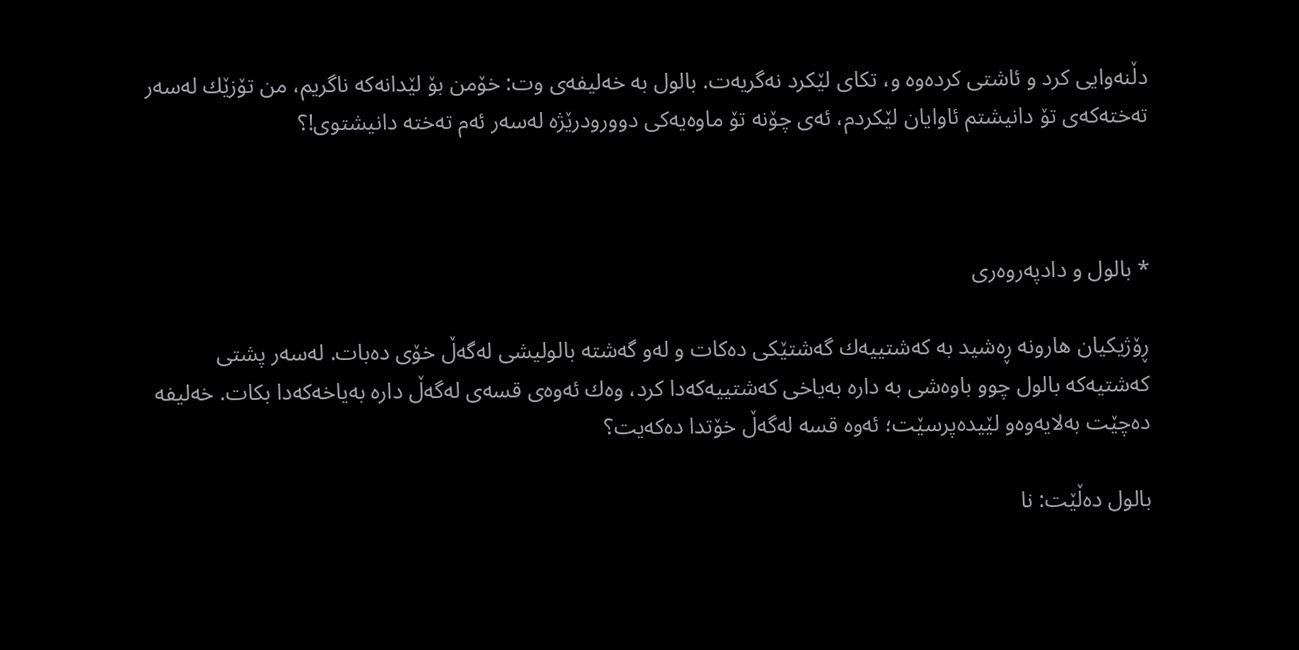دڵنەوایی كرد و ئاشتى كردەوە و، تكاى لێكرد نەگریەت. بالول بە خەليفەی وت: خۆمن بۆ لێدانەكە ناگریم، من تۆزێك لەسەر تەختەكەى تۆ دانیشتم ئاوایان لێكردم، ئەى چۆنە تۆ ماوەیەكى دوورودرێژە لەسەر ئەم تەختە دانیشتوى!؟



* بالول و دادپەروەرى

ڕۆژیكیان هارونە ڕەشید بە کەشتييەك گەشتێكى دەكات و لەو گەشتە بالولیشى لەگەڵ خۆی دەبات. لەسەر پشتى كەشتیەكە بالول چوو باوەشى بە دارە بەياخی كەشتييەکەدا كرد، وەك ئەوەى قسەى لەگەڵ دارە بەياخەکەدا بكات. خەليفە دەچێت بەلایەوەو لێیدەپرسێت؛ ئەوە قسە لەگەڵ خۆتدا دەكەيت؟

بالول دەڵێت: نا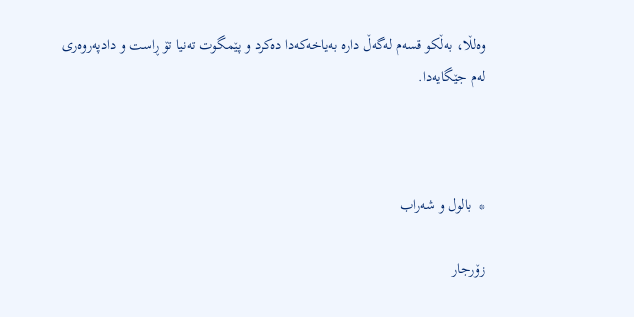وەلڵا، بەڵكو قسەم لەگەڵ دارە بەياخەکەدا دەكرد و پێمگوت تەنيا تۆ ڕاست و دادپەروەرى لەم جێگایەدا.



*  بالول و شەراب

زۆرجار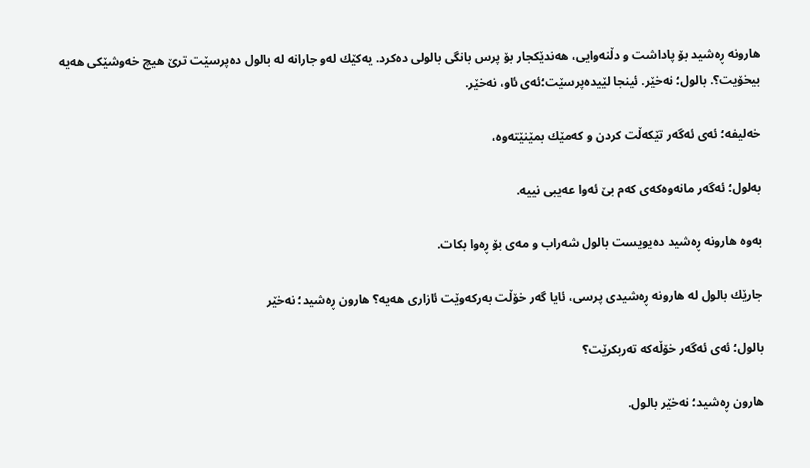هارونە ڕەشید بۆ پاداشت و دڵنەوایی، هەندێكجار بۆ پرس بانگى بالولى دەكرد. یەكێك لەو جارانە لە بالول دەپرسێت ترێ هیچ خەوشێكى هەیە بیخۆیت؟. بالول؛ نەخێر. ئينجا لێيدەپرسێت؛ئەى ئاو، نەخێر.

خەليفە؛ ئەى ئەگەر تێكەڵت كردن و كەمێك بمێنێتەوە،

بەلول؛ ئەگەر مانەوەكەى كەم بێ ئەوا عەیبى نییە.

بەوە هارونە ڕەشید دەیویست بالول شەراب و مەى بۆ ڕەوا بكات.

جارێك بالول لە هارونە ڕەشيدى پرسى، ئایا گەر خۆڵت بەركەوێت ئازارى هەیە؟ هارون ڕەشيد؛ نەخێر

بالول؛ ئەى ئەگەر خۆڵەكە تەربكرێت؟

هارون ڕەشيد؛ نەخێر بالول.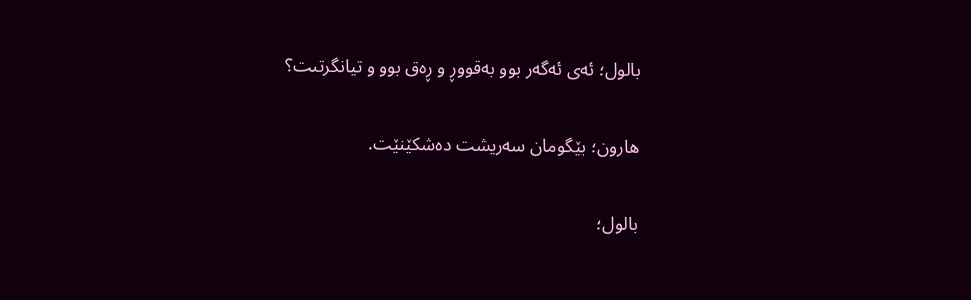بالول؛ ئەى ئەگەر بوو بەقووڕ و ڕەق بوو و تیانگرتىت؟

هارون؛ بێگومان سەریشت دەشكێنێت.

بالول؛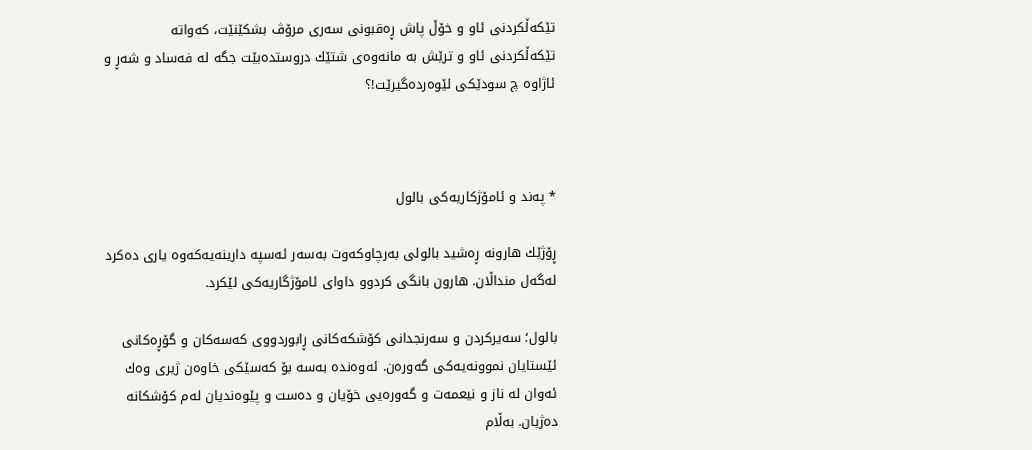تێكەڵكردنى ئاو و خۆڵ پاش ڕەقبونى سەرى مرۆڤ بشكێنێت، كەواتە تێكەڵكردنى ئاو و ترێش بە مانەوەى شتێك دروستدەبێت جگە لە فەساد و شەڕ و ئاژاوە چ سودێكى لێوەردەگیرێت!؟



* پەند و ئامۆژكاریەكى بالول

ڕۆژێك هارونە ڕەشید بالولى بەرچاوكەوت بەسەر ئەسپە دارینەیەكەوە یارى دەكرد لەگەل منداڵان. هارون بانگى كردوو داواى ئامۆژگاریەكى لێكرد.

بالول؛ سەیركردن و سەرنجدانى كۆشكەكانى ڕابوردووى كەسەكان و گۆڕەكانى ئێستایان نموونەیەكى گەورەن. ئەوەندە بەسە بۆ كەسێكى خاوەن ژیرى وەك ئەوان لە ناز و نیعمەت و گەورەیی خۆیان و دەست و پێوەندیان لەم كۆشكانە دەژیان. بەڵام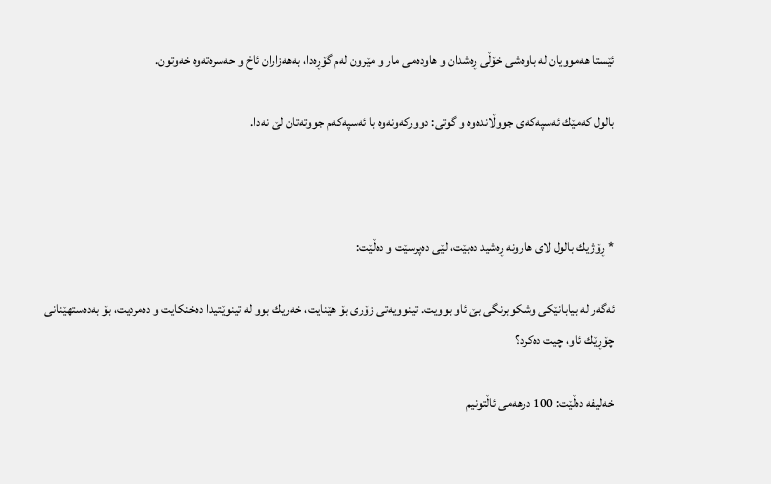ئێستا هەموویان لە باوەشى خۆڵى ڕەشدان و هاودەمى مار و مێرون لەم گۆڕەدا، بەهەزاران ئاخ و حەسرەتەوە خەوتون.

بالول كەمێك ئەسپەكەی جووڵاندەوە و گوتى: دووركەونەوە با ئەسپەكەم جووتەتان لێ نەدا.



* ڕۆژیك بالول لاى هارونە ڕەشید دەبێت، لێی دەپرسێت و دەڵێت:

ئەگەر لە بیابانێكى وشكوبرنگى بێ ئاو بوویت. تینوویەتى زۆرى بۆ هێنایت، خەریك بوو لە تینوێتیدا دەخنكایت و دەمرديت، بۆ بەدەستهێنانى چۆڕێك ئاو، چیت دەكرد؟

خەليفە دەڵێت: 100 درهەمى ئاڵتونيم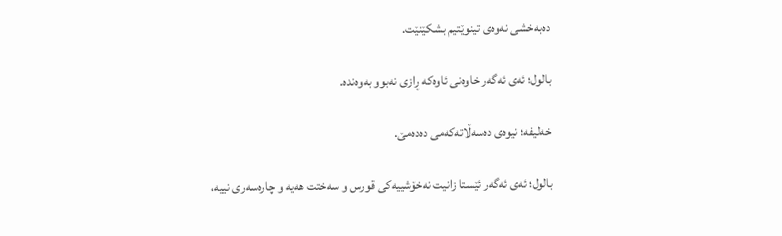دەبەخشی نەوەی تينوێتيم بشكێنێت.

بالول؛ ئەى ئەگەر خاوەنى ئاوەكە ڕازى نەبوو بەوەندە.

خەليفە؛ نیوەى دەسەڵاتەكەمى دەدەمێ.

بالول؛ ئەى ئەگەر ئێستا زانیت نەخۆشیيەكى قورس و سەختت هەیە و چارەسەرى نییە،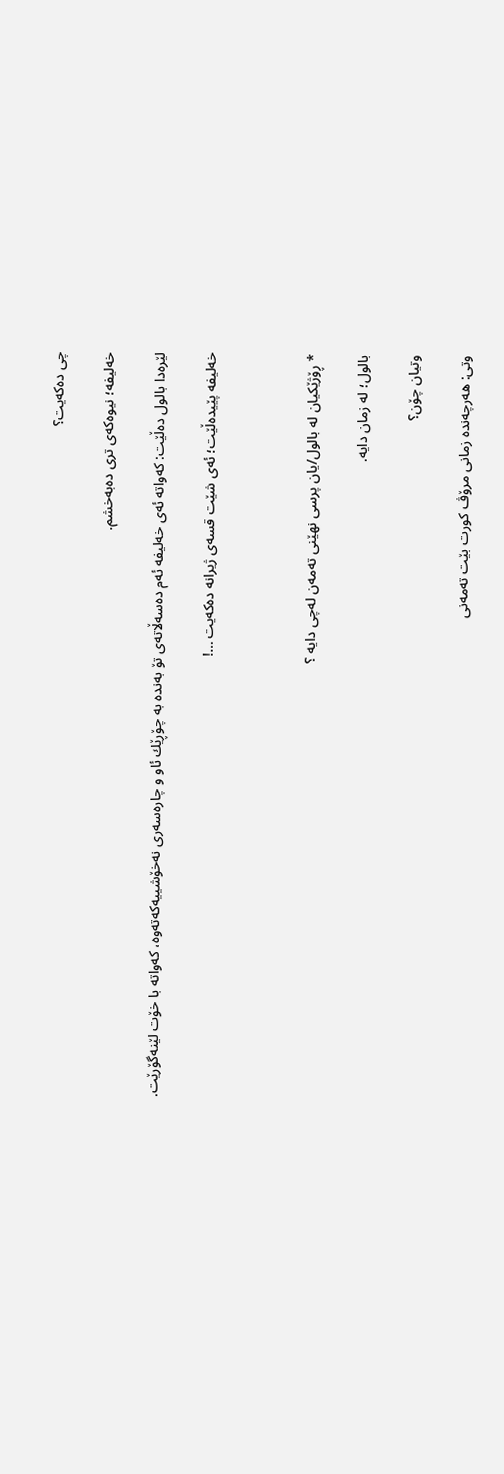چى دەكەیت؟

خەليفە؛ نیوەكەى ترى دەبەخشم.

لێرەدا بالول دەڵێت: كەواتە ئەى خەلیفە ئەم دەسەڵاتەى تۆ بەندە بە چۆڕێك ئاو و چارەسەرى نەخۆشیيەكەتەوە، كەواتە با خۆت لێنەگۆرێت.

خەلیفە پێيدەڵێت؛ ئەى شێت قسەى ژیرانە دەكەیت …!



* ڕۆژێكیان لە بالول/يان پرسى نهێنى تەمەن لەچى دایە ؟

بالول؛ لە زمان دایە.

وتیان چۆن؟

وتی: هەرچەندە زمانى مرۆڤ كورت بێت تەمەنى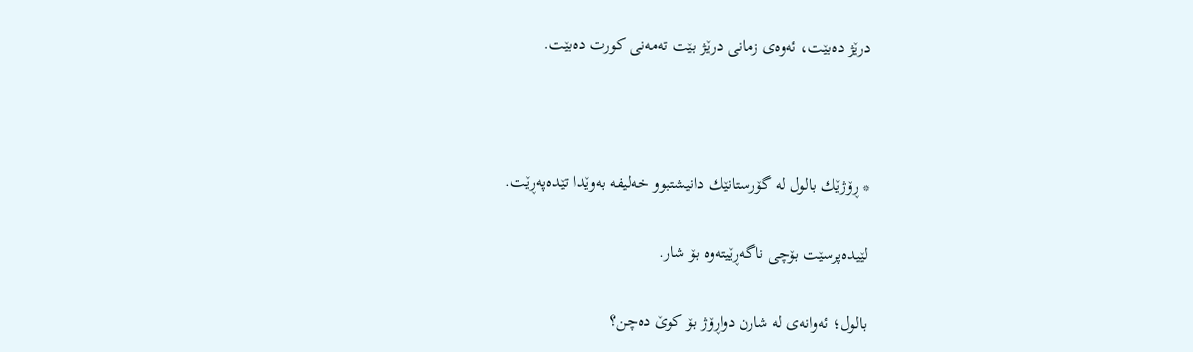درێژ دەبێت، ئەوەى زمانى درێژ بێت تەمەنى كورت دەبێت.



* ڕۆژێك بالول لە گۆرستانێك دانیشتبوو خەلیفە بەوێدا تێدەپەڕێت.

لێيدەپرسێت بۆچى ناگەڕێیتەوە بۆ شار.

بالول؛ ئەوانەى لە شارن دواڕۆژ بۆ كوێ دەچن؟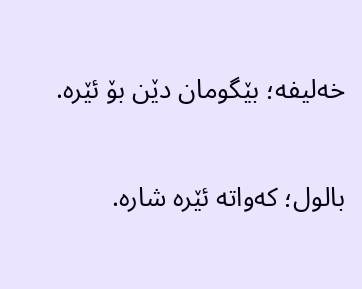خەلیفە؛ بێگومان دێن بۆ ئێرە.

بالول؛ كەواتە ئێرە شارە.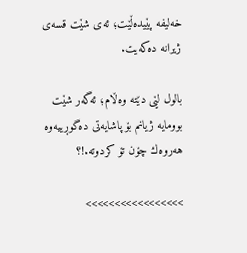خەلیفە پێيدەڵێت؛ ئەى شێت قسەى ژیرانە دەكەیت.

بالول لێی دێتە وەڵام؛ ئەگەر شێت بوومایە ژیانم بۆ پاشایەتى دەگوڕييەوە هەروەك چۆن تۆ كردوتە.!؟

>>>>>>>>>>>>>>>>>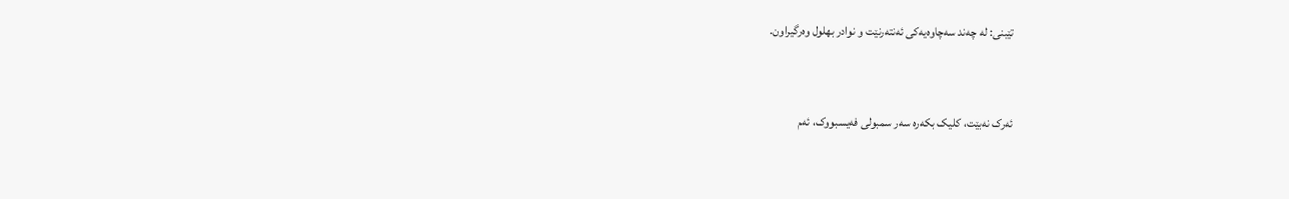تێبنى: لە چەند سەچاوەیەكی ئەنتەرنێت و نوادر بهلول وەرگیراون.



ئەرک نەبێت، کلیک بکەرە سەر سمبولی فەیسبووک، ئەم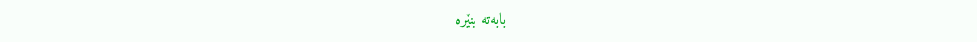بابەتە بنێرە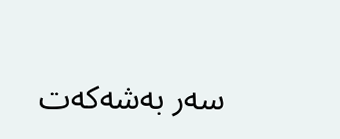سەر بەشەکەت